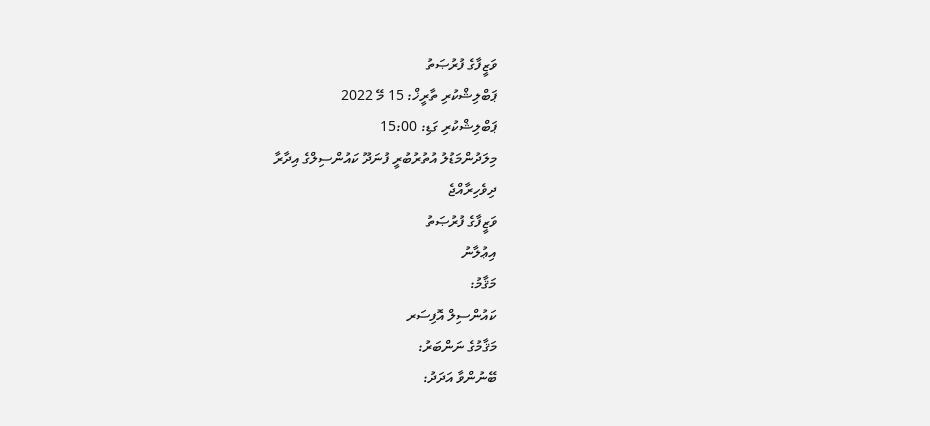ވަޒީފާގެ ފުރުޞަތު
ޕަބްލިޝްކުރި ތާރީޚް: 15 މޭ 2022
ޕަބްލިޝްކުރި ގަޑި: 15:00
މިލަދުންމަޑުލު އުތުރުބުރީ ފުނަދޫ ކައުންސިލްގެ އިދާރާ
ދިވެހިރާއްޖެ
ވަޒީފާގެ ފުރުޞަތު
އިޢުލާނު
މަޤާމު:
ކައުންސިލް އޮފިސަރ
މަޤާމުގެ ނަންބަރު:
ބޭނުންވާ އަދަދު: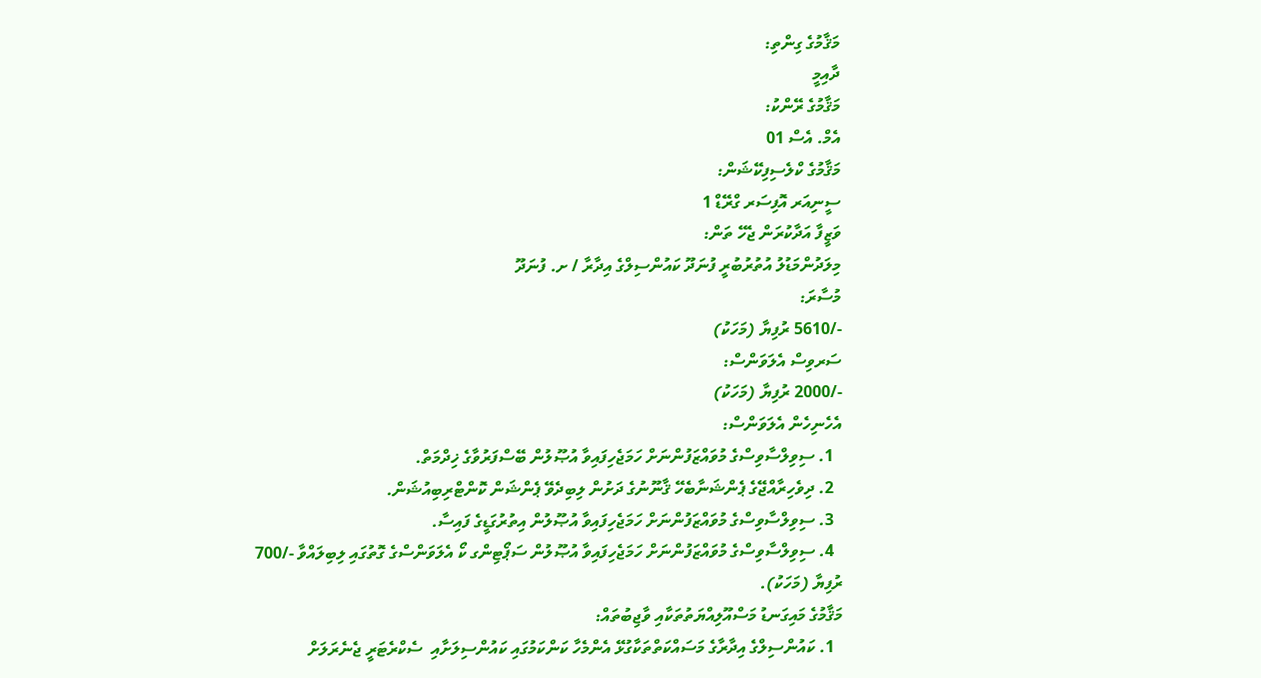މަޤާމުގެ ގިންތި:
ދާއިމީ
މަޤާމުގެ ރޭންކު:
އެމް. އެސް 01
މަޤާމުގެ ކްލެސިފިކޭޝަން:
ސީނިއަރ އޮފިސަރ ގްރޭޑް 1
ވަޒީފާ އަދާކުރަން ޖެހޭ ތަން:
މިލަދުންމަޑުލު އުތުރުބުރީ ފުނަދޫ ކައުންސިލްގެ އިދާރާ / ށ. ފުނަދޫ
މުސާރަ:
-/5610 ރުފިޔާ (މަހަކު)
ސަރވިސް އެލަވަންސް:
-/2000 ރުފިޔާ (މަހަކު)
އެހެނިހެން އެލަވަންސް:
  1. ސިވިލްސާވިސްގެ މުވައްޒަފުންނަށް ހަމަޖެހިފައިވާ އުޞޫލުން ބޭސްފަރުވާގެ ޚިދްމަތް.
  2. ދިވެހިރާއްޖޭގެ ޕެންޝަނާބެހޭ ޤާނޫނުގެ ދަށުން ލިބިދެވޭ ޕެންޝަން ކޮންޓްރިބިއުޝަން.
  3. ސިވިލްސާވިސްގެ މުވައްޒަފުންނަށް ހަމަޖެހިފައިވާ އުޞޫލުން އިތުރުގަޑީގެ ފައިސާ.
  4. ސިވިލްސާވިސްގެ މުވައްޒަފުންނަށް ހަމަޖެހިފައިވާ އުޞޫލުން ސަޕޯޓިންގ ކޯ އެލަވަންސްގެ ގޮތުގައި ލިބިލައްވާ -/700 ރުފިޔާ (މަހަކު).
މަޤާމުގެ މައިގަނޑު މަސްއޫލިއްޔަތުތަކާއި ވާޖިބުތައް:
  1. ކައުންސިލްގެ އިދާރާގެ މަސައްކަތްތަކާގުޅޭ އެންމެހާ ކަންކަމުގައި ކައުންސިލަށާއި  ސެކްރެޓަރީ ޖެނެރަލަށް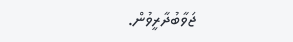ޖަވާބުދާރީވުން.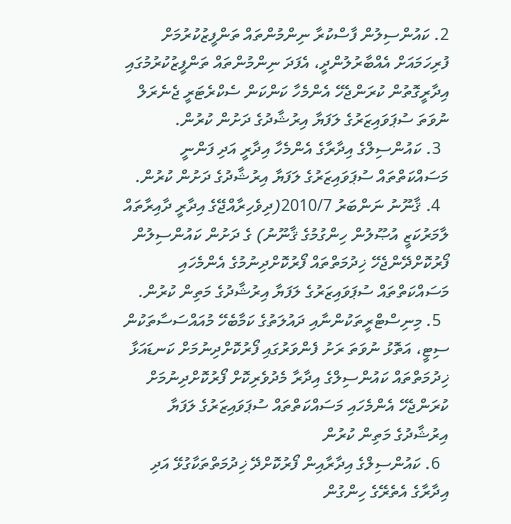2. ކައުންސިލުން ފާސްކުރާ ނިންމުންތައް ތަންފީޒުކުރުމަށް ފުރިހަމައަށް އެއްބާރުލުންދީ، އެފަދަ ނިންމުންތައް ތަންފީޒުކުރުމުގައި އިދާރީގޮތުން ކުރަންޖެހޭ އެންމެހާ ކަންކަން ސެކްރެޓަރީ ޖެނެރަލް ނުވަތަ ސުޕަވައިޒަރުގެ ލަފަޔާ އިރުޝާދުގެ ދަށުން ކުރުން.
  3. ކައުންސިލްގެ އިދާރާގެ އެންމެހާ އިދާރީ އަދި ފަންނީ މަސައްކަތްތައް ސުޕަވައިޒަރުގެ ލަފަޔާ އިރުޝާދުގެ ދަށުން ކުރުން.
  4. ޤާނޫނު ނަންބަރު 2010/7(ދިވެހިރާއްޖޭގެ އިދާރީ ދާއިރާތައް ލާމަރުކަޒީ އުޞޫލުން ހިންގުމުގެ ޤާނޫނު) ގެ ދަށުން ކައުންސިލުން ފޯރުކޮށްދޭންޖެހޭ ޚިދުމަތްތައް ފޯރުކޮށްދިނުމުގެ އެންމެހައި މަސައްކަތްތައް ސުޕަވައިޒަރުގެ ލަފަޔާ އިރުޝާދުގެ މަތިން ކުރުން.
  5. މިނިސްޓްރީތަކުންނާއި ދައުލަތުގެ ކަމާބެހޭ މުއައްސަސާތަކުން ސިޓީ، އަތޮޅު ނުވަތަ ރަށު ފެންވަރުގައި ފޯރުކޮށްދިނުމަށް ކަނޑައަޅާ ޚިދުމަތްތައް ކައުންސިލްގެ އިދާރާ މެދުވެރިކޮށް ފޯރުކޮށްދިނުމަށް ކުރަންޖެހޭ އެންމެހައި މަސައްކަތްތައް ސުޕަވައިޒަރުގެ ލަފަޔާ އިރުޝާދުގެ މަތިން ކުރުން
  6. ކައުންސިލްގެ އިދާރާއިން ފޯރުކޮށްދޭ ޚިދުމަތްތަކާގުޅޭ އަދި އިދާރާގެ އެތެރޭގެ ހިންގުން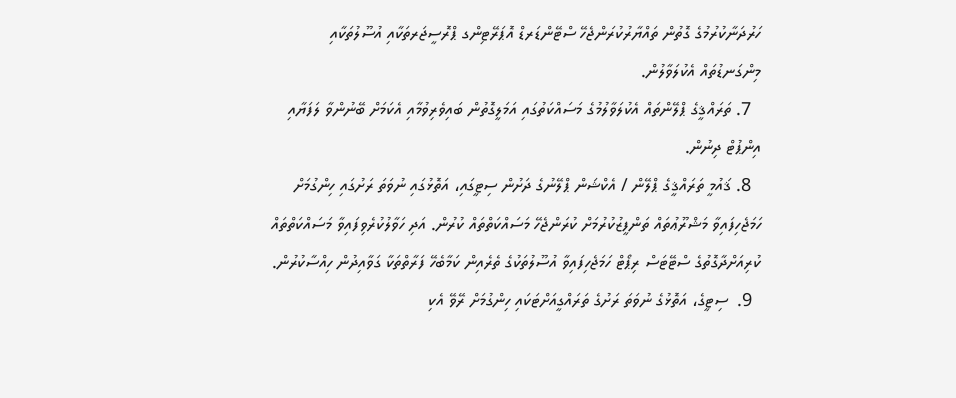ހަރުދަނާކުރުމުގެ ގޮތުން ތައްޔާރުކުރަންޖެހޭ ސްޓޭންޑަރޑް އޮޕަރޭޓިންގ ޕްރޮސީޖަރތަކާއި އުސޫލުތަކާއި މިންގަނޑުތައް އެކުލަވާލުން.
  7. ތަރައްޤީގެ ޕްލޭންތައް އެކުލަވާލުމުގެ މަސައްކަތުގައި އަމަލީގޮތުން ބައިވެރިވުމާއި އެކަމަށް ބޭނުންވާ ލަފަޔާއި އިންޕުޓް ދިނުން.
  8. ޤައުމީ ތަރައްޤީގެ ޕްލޭން / އެކްޝަން ޕްލޭނުގެ ދަށުން ސިޓީގައި، އަތޮޅުގައި ނުވަތަ ރަށުގައި ހިންގުމަށް ހަމަޖެހިފައިވާ މަޝްރޫޢުތައް ތަންފީޒުކުރުމަށް ކުރަންޖެހޭ މަސައްކަތްތައް ކުރުން. އަދި ހަވާލުކުރެވިފައިވާ މަސައްކަތްތައް ކުރިއަށްދާގޮތުގެ ސްޓޭޓަސް ރިޕޯޓް ހަމަޖެހިފައިވާ އުސޫލުތަކުގެ ތެރެއިން ކަމާބެހޭ ފަރާތްތަކާ ގަވާއިދުން ހިއްސާކުރުން.
  9.  ސިޓީގެ، އަތޮޅުގެ ނުވަތަ ރަށުގެ ތަރައްގީއަށްޓަކައި ހިންގުމަށް ރޭވޭ އެކި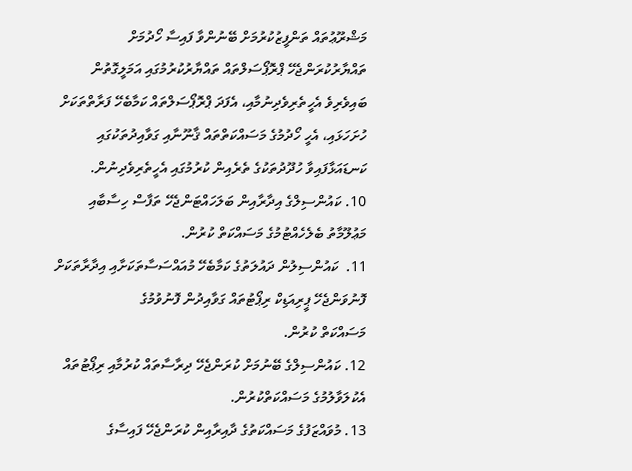މަޝްރޫޢުތައް ތަންފީޒުކުރުމަށް ބޭނުންވާ ފައިސާ ހޯދުމަށް ތައްޔާރުކުރަންޖެހޭ ޕްރޮޕޯސަލްތައް ތައްޔާރުކުރުމުގައި އަމަލީގޮތުން ބައިވެރިވެ އެހީތެރިވެދިނުމާއި، އެފަދަ ޕްރޮޕޯސަލްތައް ކަމާބެހޭ ފަރާތްތަކަށް ހުށަހަޅައި، އެހީ ހޯދުމުގެ މަސައްކަތްތައް ޤާނޫނާއި ގަވާއިދުތަކުގައި ކަނޑައަޅާފައިވާ ހުދޫދުތަކުގެ ތެރެއިން ކުރުމުގައި އެހީތެރިވެދިނުން.
10. ކައުންސިލްގެ އިދާރާއިން ބަލަހައްޓަންޖެހޭ ތަފާސް ހިސާބާއި މަޢުލޫމާތު ބެލެހެއްޓުމުގެ މަސައްކަތް ކުރުން.
11.  ކައުންސިލުން ދައުލަތުގެ ކަމާބެހޭ މުއައްސަސާތަކަށާއި އިދާރާތަކަށް ފޮނުވަންޖެހޭ ޕީރިއަޑިކް ރިޕޯޓުތައް ގަވާއިދުން ފޮނުވުމުގެ
މަސައްކަތް ކުރުން.
12. ކައުންސިލްގެ ބޭނުމަށް ކުރަންޖެހޭ ދިރާސާތައް ކުރުމާއި ރިޕޯޓުތައް އެކުލަވާލުމުގެ މަސައްކަތްކުރުން.
13. މުވައްޒަފުގެ މަސައްކަތުގެ ދާއިރާއިން ކުރަންޖެހޭ ފައިސާގެ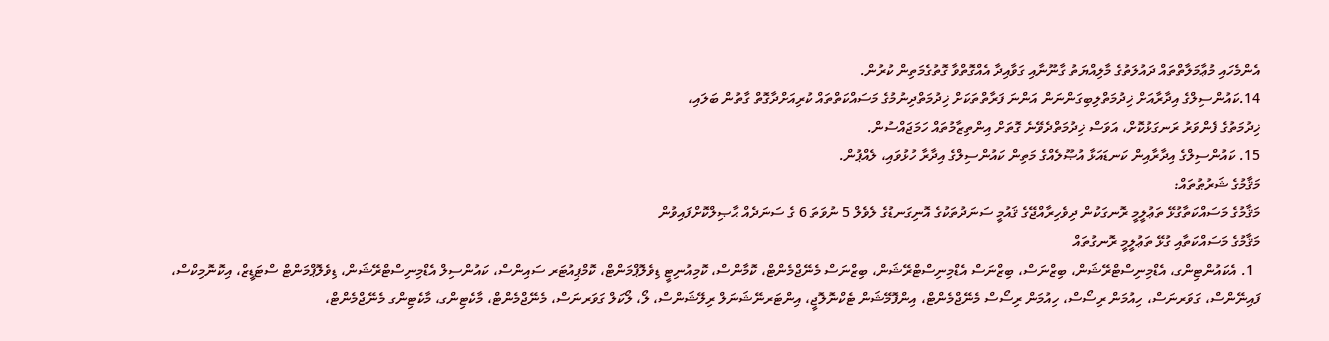އެންމެހައި މުޢާމަލާތްތައް ދައުލަތުގެ މާލިއްޔަތު ގާނޫނާއި ގަވާއިދާ އެއްގޮތްވާ ގޮތުގެމަތިން ކުރުން.
14.ކައުންސިލްގެ އިދާރާއަށް ޚިދުމަތްލިބިގަންނަން އަންނަ ފަރާތްތަކަށް ޚިދުމަތްދިނުމުގެ މަސައްކަތްތައް ކުރިއަށްދާގޮތް ގާތުން ބަލައި،
ޚިދުމަތުގެ ފެންވަރު ރަނގަޅުކޮށް، އަވަސް ޚިދުމަތްދެވޭނެ ގޮތަށް އިންތިޒާމުތައް ހަމަޖައްސުން.
15. ކައުންސިލްގެ އިދާރާއިން ކަނޑައަޅާ އުޞޫލެއްގެ މަތިން ކައުންސިލްގެ އިދާރާ ހުޅުވައި، ލެއްޕުން.
މަޤާމުގެ ޝަރުޠުތައް:
މަޤާމުގެ މަސައްކަތާގުޅޭ ތަޢުލީމީ ރޮނގަކުން ދިވެހިރާއްޖޭގެ ޤައުމީ ސަނަދުތަކުގެ އޮނިގަނޑުގެ ލެވެލް 5 ނުވަތަ 6 ގެ ސަނަދެއް ޙާޞިލްކޮށްފައިވުން
މަޤާމުގެ މަސައްކަތާއި ގުޅޭ ތަޢުލީމީ ރޮނގުތައް
  1. އެކައުންޓިންގ، އެޑްމިނިސްޓްރޭޝަން، ބިޒްނަސް، ބިޒްނަސް އެޑްމިނިސްޓްރޭޝަން، ބިޒްނަސް މެނޭޖްމެންޓް، ކޮމާންސް، ކޮމިއުނިޓީ ޑިވެލޮޕްމަންޓް، ކޮމްޕިއުޓަރ ސައިންސް، ކައުންސިލް އެޑްމިނިސްޓްރޭޝަން، ޑިވެލޮޕްމަންޓް ސްޓަޑީޒް، އިކޮނޮމިކްސް، ފައިނޭންސް، ގަވަރނަސް، ހިއުމަން ރިސޯސް، ހިއުމަން ރިސޯސް މެނޭޖްމެންޓް، އިންފޮމޭޝަން ޓެކްނޮލޮޖީ، އިންޓަރނޭޝަނަލް ރިލޭޝަންސް، ލޯ، ލޯކަލް ގަވަރނަސް، މެނޭޖްމެންޓް، މާކެޓިންގ، މާކެޓިންގ މެނޭޖްމެންޓް،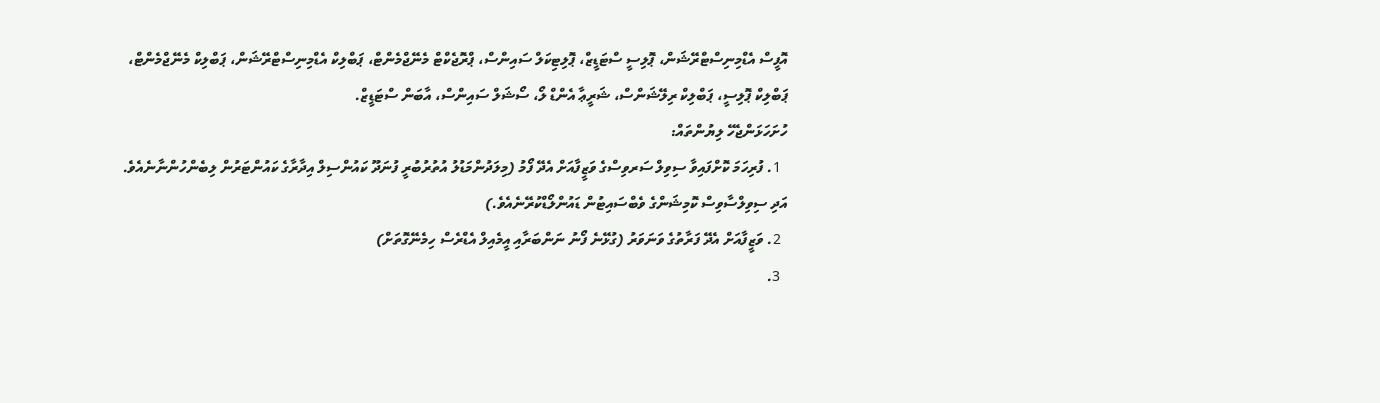އޮފީސް އެޑްމިނިސްޓްރޭޝަން، ޕޮލިސީ ސްޓަޑީޒް، ޕޮލިޓިކަލް ސައިންސް، ޕްރޮޖެކްޓް މެނޭޖްމެންޓް، ޕަބްލިކް އެޑްމިނިސްޓްރޭޝަން، ޕަބްލިކް މެނޭޖްމެންޓް، ޕަބްލިކް ޕޮލިސީ، ޕަބްލިކް ރިލޭޝަންސް، ޝަރީޢާ އެންޑް ލޯ، ސޯޝަލް ސައިންސް، އާބަން ސްޓަޑީޒް.
ހުށަހަޅަންޖެހޭ ލިޔުންތައް:
  1. ފުރިހަމަ ކޮށްފައިވާ ސިވިލް ސަރވިސްގެ ވަޒީފާއަށް އެދޭ ފޯމު (މިލަދުންމަޑުލު އުތުރުބުރީ ފުނަދޫ ކައުންސިލް އިދާރާގެ ކައުންޓަރުން ލިބެންހުންނާނެއެވެ. އަދި ސިވިލްސާވިސް ކޮމިޝަންގެ ވެބްސައިޓުން ޑައުންލޯޑްކުރޭނެއެވެ.)
  2. ވަޒީފާއަށް އެދޭ ފަރާތުގެ ވަނަވަރު (ގުޅޭނެ ފޯނު ނަންބަރާއި އީމެއިލް އެޑްރެސް ހިމެނޭގޮތަށް)
  3.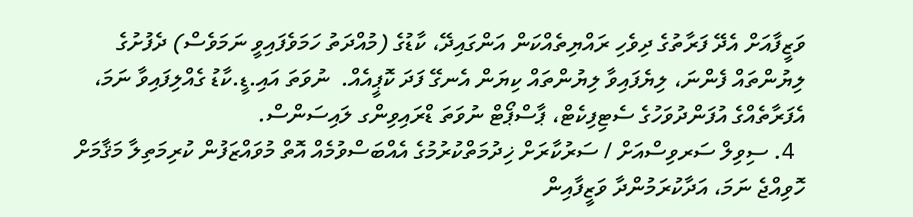ވަޒީފާއަށް އެދޭ ފަރާތުގެ ދިވެހި ރައްޔިތެއްކަން އަންގައިދޭ، ކާޑުގެ (މުއްދަތު ހަމަވެފައިވީ ނަމަވެސް) ދެފުށުގެ ލިޔުންތައް ފެންނަ، ލިޔެފައިވާ ލިޔުންތައް ކިޔަން އެނގޭ ފަދަ ކޮޕީއެއް.  ނުވަތަ އައި.ޑީ.ކާޑު ގެއްލިފައިވާ ނަމަ، އެފަރާތެއްގެ އުފަންދުވަހުގެ ސެޓިފިކެޓް، ޕާސްޕޯޓް ނުވަތަ ޑްރައިވިންގ ލައިސަންސް.
  4. ސިވިލް ސަރވިސްއަށް / ސަރުކާރަށް ޚިދުމަތްކުރުމުގެ އެއްބަސްވުމެއް އޮތް މުވައްޒަފުން ކުރިމަތިލާ މަޤާމަށް ހޮވިއްޖެ ނަމަ، އަދާކުރަމުންދާ ވަޒީފާއިން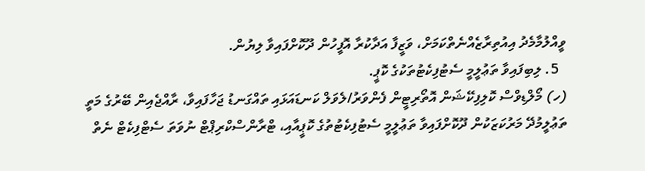ވީއްލުމާމެދު އިއުތިރާޒެއްނެތްކަމަށް، ވަޒީފާ އަދާކުރާ އޮފީހުން ދޫކޮށްފައިވާ ލިޔުން.
  5. ލިބިފައިވާ ތަޢުލީމީ ސެޓުފިކެޓުތަކުގެ ކޮޕީ.
(ހ) މޯލްޑިވްސް ކޮލިފިކޭޝަން އޮތޯރިޓީން ފެންވަރު/ލެވަލް ކަނޑައަޅައި ތައްގަނޑު ޖަހާފައިވާ، ރާއްޖެއިން ބޭރުގެ މަތީ ތަޢުލީމުދޭ މަރުކަޒަކުން ދޫކޮށްފައިވާ ތަޢުލީމީ ސެޓުފިކެޓުތުގެ ކޮޕީއާއި، ޓްރާންސްކްރިޕްޓް ނުވަތަ ސެޓްފިކެޓް ނެތް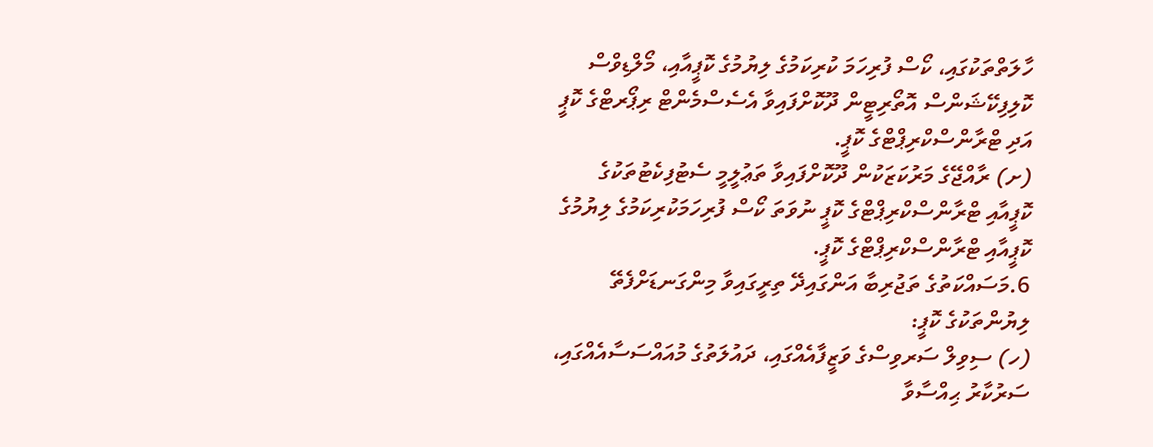ހާލަތްތަކުގައި، ކޯސް ފުރިހަމަ ކުރިކަމުގެ ލިޔުމުގެ ކޮޕީއާއި، މޯލްޑިވްސް ކޮލިފިކޭޝަންސް އޮތޯރިޓީން ދޫކޮށްފައިވާ އެސެސްމެންޓް ރިޕޯރޓްގެ ކޮޕީ އަދި ޓްރާންސްކްރިޕްޓްގެ ކޮޕީ.
(ށ) ރާއްޖޭގެ މަރުކަޒަކުން ދޫކޮށްފައިވާ ތަޢުލީމީ ސެޓުފިކެޓުތަކުގެ ކޮޕީއާއި ޓްރާންސްކްރިޕްޓްގެ ކޮޕީ ނުވަތަ ކޯސް ފުރިހަމަކުރިކަމުގެ ލިޔުމުގެ ކޮޕީއާއި ޓްރާންސްކްރިޕްޓްގެ ކޮޕީ.
6.މަސައްކަތުގެ ތަޖުރިބާ އަންގައިދޭ ތިރީގައިވާ މިންގަނޑަށްފެތޭ ލިޔުންތަކުގެ ކޮޕީ:
(ހ) ސިވިލް ސަރވިސްގެ ވަޒީފާއެއްގައި، ދައުލަތުގެ މުއައްސަސާއެއްގައި، ސަރުކާރު ޙިއްސާވާ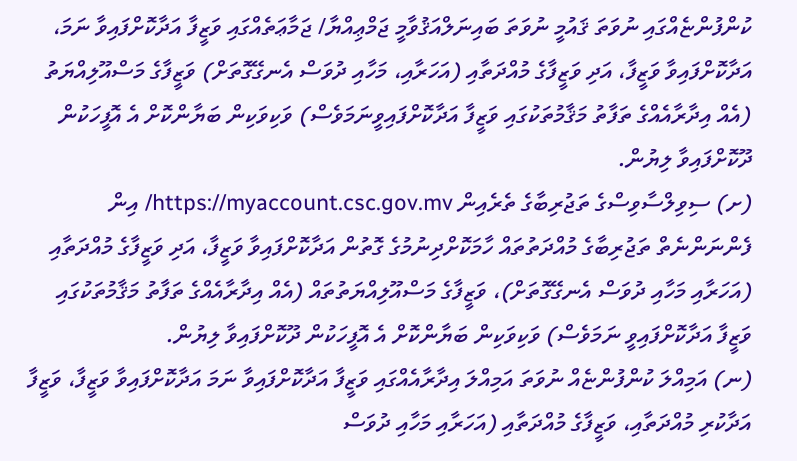ކުންފުންޏެއްގައި ނުވަތަ ޤައުމީ ނުވަތަ ބައިނަލްއަޤުވާމީ ޖަމްޢިއްޔާ/ ޖަމާޢަތެއްގައި ވަޒީފާ އަދާކޮށްފައިވާ ނަމަ، އަދާކޮށްފައިވާ ވަޒީފާ، އަދި ވަޒީފާގެ މުއްދަތާއި (އަހަރާއި، މަހާއި ދުވަސް އެނގޭގޮތަށް) ވަޒީފާގެ މަސްއޫލިއްޔަތު (އެއް އިދާރާއެއްގެ ތަފާތު މަޤާމުތަކުގައި ވަޒީފާ އަދާކޮށްފައިވީނަމަވެސް) ވަކިވަކިން ބަޔާންކޮށް އެ އޮފީހަކުން ދޫކޮށްފައިވާ ލިޔުން.
(ށ) ސިވިލްސާވިސްގެ ތަޖުރިބާގެ ތެރެއިން https://myaccount.csc.gov.mv/ އިން ފެންނަންނެތް ތަޖުރިބާގެ މުއްދަތުތައް ހާމަކޮށްދިނުމުގެ ގޮތުން އަދާކޮށްފައިވާ ވަޒީފާ، އަދި ވަޒީފާގެ މުއްދަތާއި (އަހަރާއި މަހާއި ދުވަސް އެނގޭގޮތަށް)، ވަޒީފާގެ މަސްއޫލިއްޔަތުތައް (އެއް އިދާރާއެއްގެ ތަފާތު މަޤާމުތަކުގައި ވަޒީފާ އަދާކޮށްފައިވީ ނަމަވެސް) ވަކިވަކިން ބަޔާންކޮށް އެ އޮފީހަކުން ދޫކޮށްފައިވާ ލިޔުން.
(ނ) އަމިއްލަ ކުންފުންޏެއް ނުވަތަ އަމިއްލަ އިދާރާއެއްގައި ވަޒީފާ އަދާކޮށްފައިވާ ނަމަ އަދާކޮށްފައިވާ ވަޒީފާ، ވަޒީފާ އަދާކުރި މުއްދަތާއި، ވަޒީފާގެ މުއްދަތާއި (އަހަރާއި މަހާއި ދުވަސް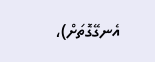އެނގޭގޮތަށް)،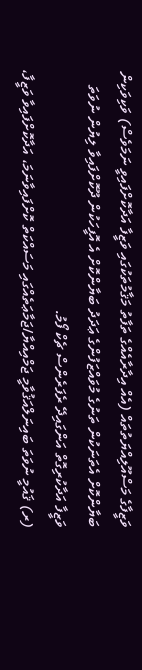ވަޒީފާގެ މަސްއޫލިއްޔަތުތައް (އެއް އިދާރާއެއްގެ ތަފާތު މަޤާމުތަކުގައި ވަޒީފާ އަދާކޮށްފައިވީ ނަމަވެސް) ވަކިވަކިން ބަޔާންކޮށް އެތަނަކުން ތަނުގެ މުވައްޒަފުންގެ ޢަދަދު ބަޔާންކޮށް އެ އޮފީހަކުން ދޫކޮށްފައިވާ ލިޔުން ނުވަތަ ވަޒީފާ އަދާކުރިގޮތް އަންގައިދޭ ރެފަރެންސް ޗެކް ފޯމު.
(ރ) ޤައުމީ ނުވަތަ ބައިނަލްއަޤުވާމީ ޖަމްއިއްޔާ/ޖަމާޢަތެއްގައި މަސައްކަތް ކޮށްފައިވާނަމަ، އަދާކޮށްފައިވާ ވަޒީފާ،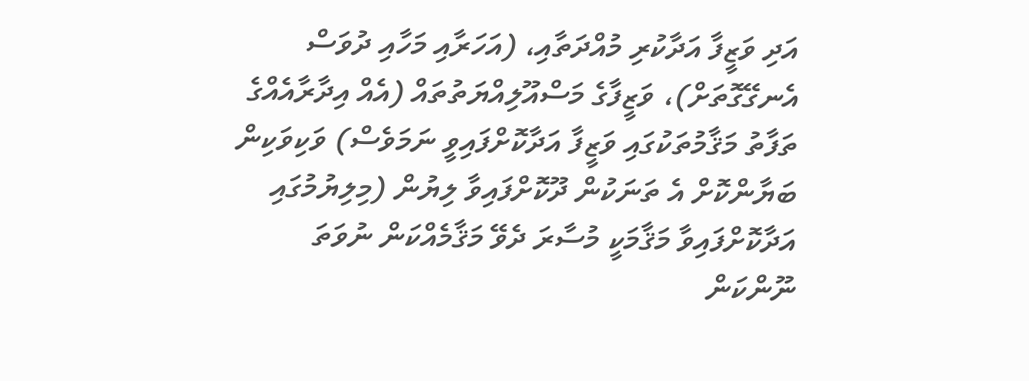އަދި ވަޒީފާ އަދާކުރި މުއްދަތާއި، (އަހަރާއި މަހާއި ދުވަސް އެނގޭގޮތަށް)، ވަޒީފާގެ މަސްއޫލިއްޔަތުތައް (އެއް އިދާރާއެއްގެ ތަފާތު މަޤާމުތަކުގައި ވަޒީފާ އަދާކޮށްފައިވީ ނަމަވެސް) ވަކިވަކިން ބަޔާންކޮށް އެ ތަނަކުން ދޫކޮށްފައިވާ ލިޔުން (މިލިޔުމުގައި އަދާކޮށްފައިވާ މަޤާމަކީ މުސާރަ ދެވޭ މަޤާމެއްކަން ނުވަތަ ނޫންކަން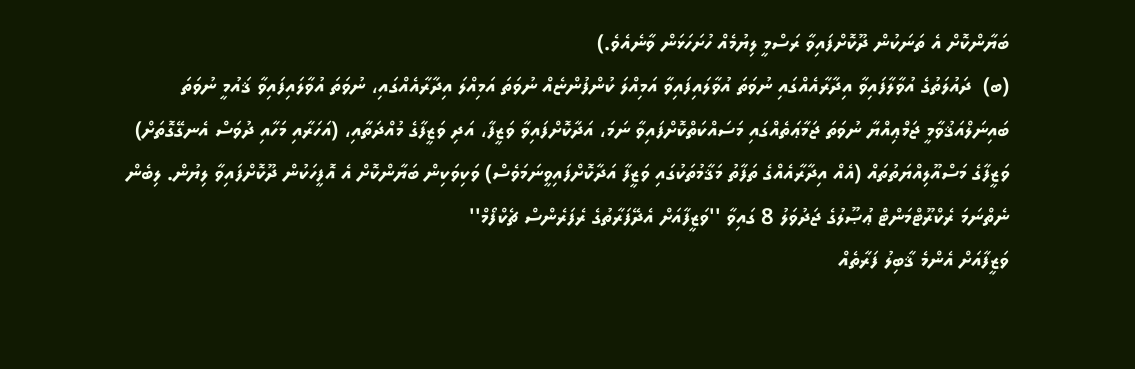ބަޔާންކޮށް އެ ތަނަކުން ދޫކޮށްފައިވާ ރަސްމީ ލިޔުމެއް ހުށަހަޅަން ވާނެއެވެ.)
(ބ)  ދައުލަތުގެ އުވާލާފައިވާ އިދާރާއެއްގައި ނުވަތަ އުވާލައިފައިވާ އަމިއްލަ ކުންފުންޏެއް ނުވަތަ އަމިއްލަ އިދާރާއެއްގައި، ނުވަތަ އުވާލައިފައިވާ ޤައުމީ ނުވަތަ ބައިނަލްއަޤުވާމީ ޖަމްޢިއްޔާ ނުވަތަ ޖަމާޢަތެއްގައި މަސައްކަތްކޮށްފައިވާ ނަމަ، އަދާކޮށްފައިވާ ވަޒީފާ، އަދި ވަޒީފާގެ މުއްދަތާއި، (އަހަރާއި މަހާއި ދުވަސް އެނގޭގޮތަށް) ވަޒީފާގެ މަސްއޫލިއްޔަތުތައް (އެއް އިދާރާއެއްގެ ތަފާތު މަޤާމުތަކުގައި ވަޒީފާ އަދާކޮށްފައިވީނަމަވެސް) ވަކިވަކިން ބަޔާންކޮށް އެ އޮފީހަކުން ދޫކޮށްފައިވާ ލިޔުން. ލިބެން ނެތްނަމަ ރެކްރޫޓްމަންޓް ޢުޞޫލުގެ ޖަދުވަލު 8 ގައިވާ ''ވަޒީފާއަށް އެދޭފަރާތުގެ ރެފަރެންސް ޗެކްފޯމް''
ވަޒީފާއަށް އެންމެ ޤާބިލު ފަރާތެއް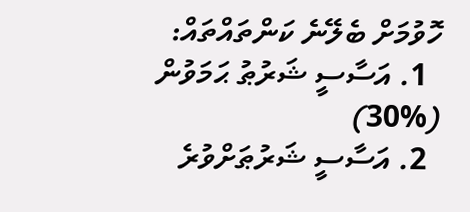ހޮވުމަށް ބެލޭނެ ކަންތައްތައް:
  1. އަސާސީ ޝަރުޠު ޙަމަވުން  (%30)
  2. އަސާސީ ޝަރުޠަށްވުރެ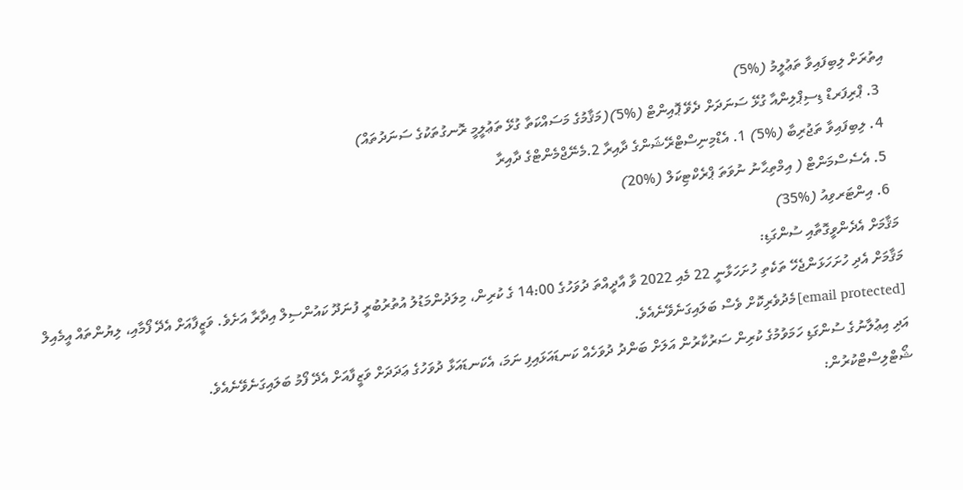އިތުރަށް ލިބިފައިވާ ތަޢުލީމު (%5)
  3. ޕްރިފަރޑް ޑިސިޕްލިންއާ ގުޅޭ ސަނަދަށް ދެވޭ ޕޮއިންޓް (%5)(މަޤާމުގެ މަސައްކަތާ ގުޅޭ ތަޢުލީމީ ރޮނގުތަކުގެ ސަނަދުތައް)
  4. ލިބިފައިވާ ތަޖުރިބާ (%5) 1. އެޑްމިނިސްޓްރޭޝަންގެ ދާއިރާ 2.މެނޭޖްމެންޓްގެ ދާއިރާ
  5. އެސެސްމަންޓް ( އިމްތިޙާނު ނުވަތަ ޕްރެކްޓިކަލް (%20)
  6. އިންޓަރވިއު (%35)
މަޤާމަށް އެދެންވީގޮތާއި ސުންގަޑި:
މަޤާމަށް އެދި ހުށަހަޅަންޖެހޭ ތަކެތި ހުށަހަޅާނީ 22 މެއި 2022 ވާ އާދީއްތަ ދުވަހުގެ 14:00 ގެ ކުރިން، މިލަދުންމަޑުލު އުތުރުބުރީ ފުނަދޫ ކައުންސިލް އިދާރާ އަށެވެ. ވަޒީފާއަށް އެދޭ ފޯމާއި، ލިޔުންތައް އީމެއިލް  [email protected]މެދުވެރިކޮށް ވެސް ބަލައިގަނެވޭނެއެވެ.
އަދި އިޢުލާނުގެ ސުންގަޑި ހަމަވުމުގެ ކުރިން ސަރުކާރުން އަލަށް ބަންދު ދުވަހެއް ކަނޑައަޅައިފި ނަމަ، އެކަނޑައަޅާ ދުވަހުގެ ޢަދަދަށް ވަޒީފާއަށް އެދޭ ފޯމު ބަލައިގަނެވޭނެއެވެ.
ޝޯޓްލިސްޓްކުރުން: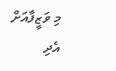މި ވަޒީފާއަށް އެދި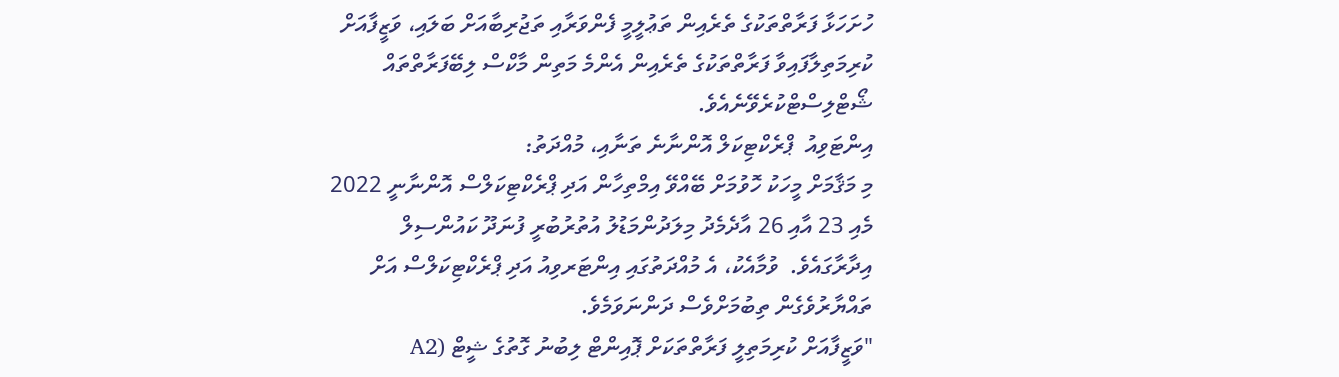ހުށަހަޅާ ފަރާތްތަކުގެ ތެރެއިން ތަޢުލީމީ ފެންވަރާއި ތަޖުރިބާއަށް ބަލައި، ވަޒީފާއަށް ކުރިމަތިލާފައިވާ ފަރާތްތަކުގެ ތެރެއިން އެންމެ މަތިން މާކްސް ލިބޭފަރާތްތައް ޝޯޓްލިސްޓްކުރެވޭނެއެވެ.
އިންޓަވިއު  ޕްރެކްޓިކަލް އޮންނާނެ ތަނާއި، މުއްދަތު:
މި މަޤާމަށް މީހަކު ހޮވުމަށް ބޭއްވޭ އިމްތިހާން އަދި ޕްރެކްޓިކަލްސް އޮންނާނީ 2022 މެއި 23 އާއި 26 އާދެމެދު މިލަދުންމަޑުލު އުތުރުބުރީ ފުނަދޫ ކައުންސިލް އިދާރާގައެވެ.  ވުމާއެކު، އެ މުއްދަތުގައި އިންޓަރވިއު އަދި ޕްރެކްޓިކަލްސް އަށް ތައްޔާރުވެގެން ތިބުމަށްވެސް ދަންނަވަމެވެ.
"ވަޒީފާއަށް ކުރިމަތިލީ ފަރާތްތަކަށް ޕޮއިންޓް ލިބުނު ގޮތުގެ ޝީޓް (A2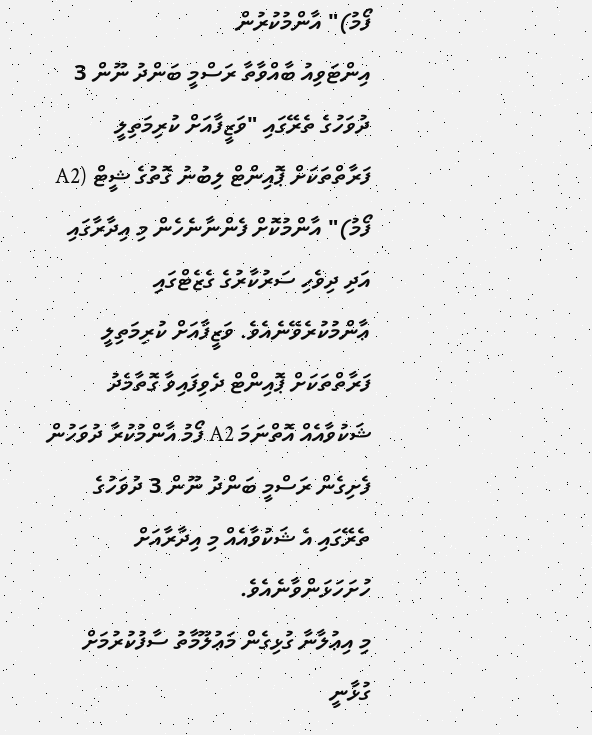ފޯމު)" އާންމުކުރުން
އިންޓަވިއު ބާއްވާތާ ރަސްމީ ބަންދު ނޫން 3 ދުވަހުގެ ތެރޭގައި "ވަޒީފާއަށް ކުރިމަތިލީ ފަރާތްތަކަށް ޕޮއިންޓް ލިބުނު ގޮތުގެ ޝީޓް (A2 ފޯމު)" އާންމުކޮށް ފެންނާނެހެން މި އިދާރާގައި އަދި ދިވެހި ސަރުކާރުގެ ގެޒެޓްގައި ޢާންމުކުރެވޭނެއެވެ. ވަޒީފާއަށް ކުރިމަތިލީ ފަރާތްތަކަށް ޕޮއިންޓް ދެވިފައިވާ ގޮތާމެދު ޝަކުވާއެއް އޮތްނަމަ A2 ފޯމު އާންމުކުރާ ދުވަހުން ފެށިގެން ރަސްމީ ބަންދު ނޫން 3 ދުވަހުގެ ތެރޭގައި އެ ޝަކުވާއެއް މި އިދާރާއަށް ހުށަހަޅަންވާނެއެވެ.
މި އިޢުލާނާ ގުޅިގެން މަޢުލޫމާތު ސާފުކުރުމަށް ގުޅާނީ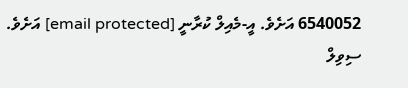6540052 އަށެވެ. އީ-މެއިލް ކުރާނީ [email protected] އަށެވެ.
ސިވިލް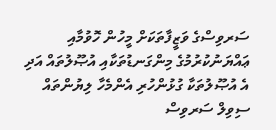ސަރވިސްގެ ވަޒީފާތަކަށް މީހުން ހޮވުމާއި ޢައްޔަނުކުރުމުގެ މިންގަނޑުތަކާއި އުޞޫލުތައް އަދި އެ އުޞޫލުތަކާ ގުޅުންހުރި އެންމެހާ ލިޔުންތައް ސިވިލް ސަރވިސް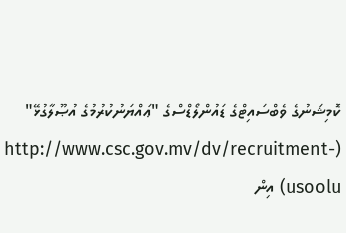ކޮމިޝަނުގެ ވެބްސައިޓްގެ ޑައުންލޯޑްސްގެ "ޢައްޔަނުކުރުމުގެ އުޞޫލާގުޅޭ" (http://www.csc.gov.mv/dv/recruitment-usoolu) އިން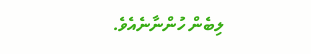ލިބެން ހުންނާނެއެވެ.